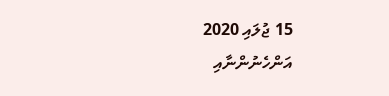15 ޖުލައި 2020
އަންހެނުންނާއި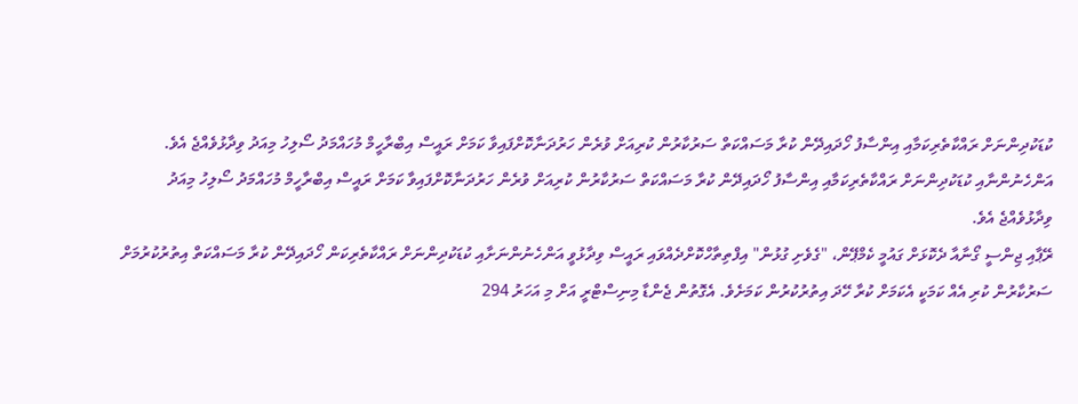ކުޑަކުދިންނަށް ރައްކާތެރިކަމާއި އިންސާފު ހޯދައިދޭން ކުރާ މަސައްކަތް ސަރުކާރުން ކުރިއަށް ވުރެން ހަރުދަނާކޮށްފައިވާ ކަމަށް ރައީސް އިބްރާހީމް މުހައްމަދު ސޯލިހު މިއަދު ވިދާޅުވެއްޖެ އެވެ.
އަންހެނުންނާއި ކުޑަކުދިންނަށް ރައްކާތެރިކަމާއި އިންސާފު ހޯދައިދޭން ކުރާ މަސައްކަތް ސަރުކާރުން ކުރިއަށް ވުރެން ހަރުދަނާކޮށްފައިވާ ކަމަށް ރައީސް އިބްރާހީމް މުހައްމަދު ސޯލިހު މިއަދު ވިދާޅުވެއްޖެ އެވެ.
ރޭޕާއި ޖިންސީ ގޯނާއާ ދެކޮޅަށް ގައުމީ ކެމްޕޭން، "ގެވެށި ގުޅުން" އިފްތިތާހްކޮށްދެއްވައި ރައީސް ވިދާޅުވީ އަންހެނުންނަށާއި ކުޑަކުދިންނަށް ރައްކާތެރިކަން ހޯދައިދޭން ކުރާ މަސައްކަތް އިތުރުކުރުމަށް ސަރުކާރުން ކުރި އެއް ކަމަކީ އެކަމަށް ކުރާ ހޭދަ އިތުރުކުރުން ކަމަށެވެ. އެގޮތުން ޖެންޑާ މިނިސްޓްރީ އަށް މި އަހަރު 294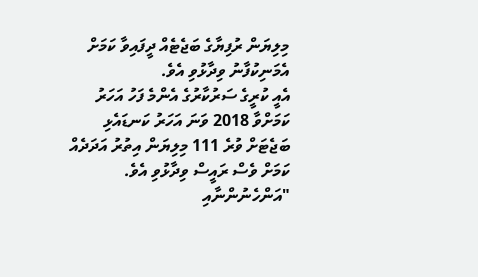މިލިޔަން ރުފިޔާގެ ބަޖެޓެއް ދީފައިވާ ކަމަށް އެމަނިކުފާނު ވިދާޅުވި އެވެ.
އެއީ ކުރީގެ ސަރުކާރުގެ އެންމެ ފަހު އަހަރު ކަމަށްވާ 2018 ވަނަ އަހަރު ކަނޑައެޅި ބަޖެޓަށް ވުރެ 111 މިލިޔަން އިތުރު އަދަދެއް ކަމަށް ވެސް ރައީސް ވިދާޅުވި އެވެ.
"އަންހެނުންނާއި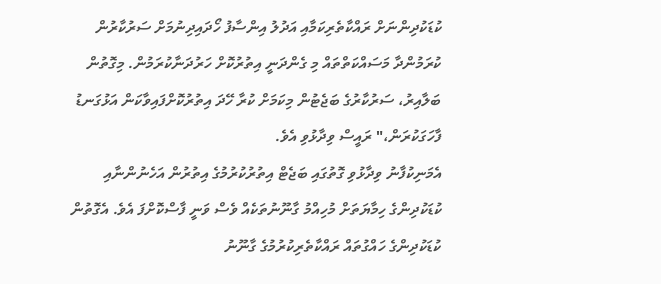ކުޑަކުދިންނަށް ރައްކާތެރިކަމާއި އަދުލު އިންސާފު ހޯދައިދިނުމަށް ސަރުކާރުން ކުރަމުންދާ މަސައްކަތްތައް މި ގެންދަނީ އިތުރުކޮށް ހަރުދަނާކުރަމުން. މިގޮތުން ބަލާއިރު، ސަރުކާރުގެ ބަޖެޓުން މިކަމަށް ކުރާ ހޭދަ އިތުރުކޮށްފައިވާކަން އަޅުގަނޑު ފާހަގަކުރަން،" ރައީސް ވިދާޅުވި އެވެ.
އެމަނިކުފާނު ވިދާޅުވި ގޮތުގައި ބަޖެޓް އިތުރުކުރުމުގެ އިތުރުން އަހެނުންނާއި ކުޑަކުދިންގެ ހިމާޔަތަށް މުހިއްމު ގާނޫނުތަކެއް ވެސް ވަނީ ފާސްކޮށްފަ އެވެ. އެގޮތުން ކުޑަކުދިންގެ ހައްގުތައް ރައްކާތެރިކުރުމުގެ ގާނޫނު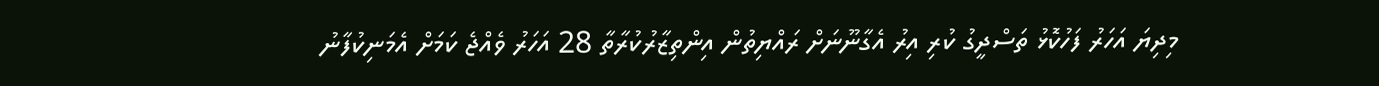މިދިޔަ އަހަރު ފަހުކޮޅު ތަސްދީގު ކުރި އިރު އެގާނޫނަށް ރައްޔިތުން އިންތިޒާރުކުރާތާ 28 އަހަރު ވެއްޖެ ކަމަށް އެމަނިކުފާނު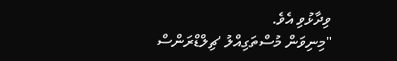ވިދާޅުވި އެވެ.
"މިނިވަން މުސްތަގިއްލު 'ޗިލްޑްރަންސް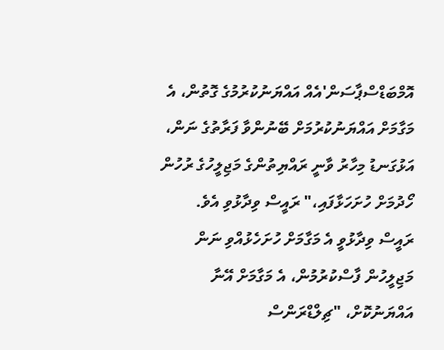އޮމްބަޑްސްޕާސަން'އެއް އައްޔަނުކުރުމުގެ ގޮތުން، އެ މަގާމަށް އައްޔަނުކުރުމަށް ބޭނުންވާ ފަރާތުގެ ނަން، އަޅުގަނޑު މިހާރު ވާނީ ރައްޔިތުންގެ މަޖިލީހުގެ ރުހުން ހޯދުމަށް ހުށަހަޅާފައި،" ރައީސް ވިދާޅުވި އެވެ.
ރައީސް ވިދާޅުވީ އެ މަގާމަށް ހުށަހެޅުއްވި ނަން މަޖިލީހުން ފާސްކުރުމުން، އެ މަގާމަށް އޭނާ އައްޔަނުކޮށް، "ޗިލްޑްރަންސް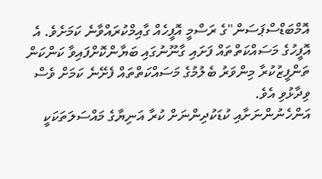އޮމްބަޑްސްޕަސަން"ގެ ރަސްމީ އޮފީހެއް ގާއިމްކުރައްވާނެ ކަމަށެވެ. އެ އޮފީހުގެ މަސައްކަތްތައް ފަށައި ގާނޫނުގައި ބަޔާންކޮށްފައިވާ ކަންކަން ތަންފީޒުކުރާ މިންވަރު ބެލުމުގެ މަސައްކަތްތައް ފެށޭނެ ކަމަށް ވެސް ވިދާޅުވި އެވެ.
އަންހެނުންނަށާއި ކުޑަކުދިންނަށް ކުރާ އަނިޔާގެ މައްސަލަތަކަކީ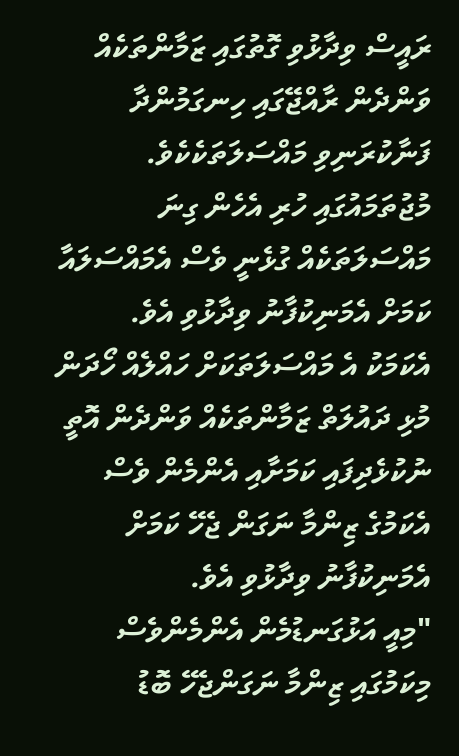ރައީސް ވިދާޅުވި ގޮތުގައި ޒަމާންތަކެއް ވަންދެން ރާއްޖޭގައި ހިނގަމުންދާ ފަނާކުރަނިވި މައްސަލަތަކެކެވެ. މުޖުތަމައުގައި ހުރި އެހެން ގިނަ މައްސަލަތަކެއް ގުޅެނީ ވެސް އެމައްސަލައާ ކަމަށް އެމަނިކުފާނު ވިދާޅުވި އެވެ.
އެކަމަކު އެ މައްސަލަތަކަށް ހައްލެއް ހޯދަން މުޅި ދައުލަތް ޒަމާންތަކެއް ވަންދެން އޮތީ ނުކުޅެދިފައި ކަމަށާއި އެންމެން ވެސް އެކަމުގެ ޒިންމާ ނަގަން ޖެހޭ ކަމަށް އެމަނިކުފާނު ވިދާޅުވި އެވެ.
"މިއީ އަޅުގަނޑުމެން އެންމެންވެސް މިކަމުގައި ޒިންމާ ނަގަންޖެހޭ ބޮޑު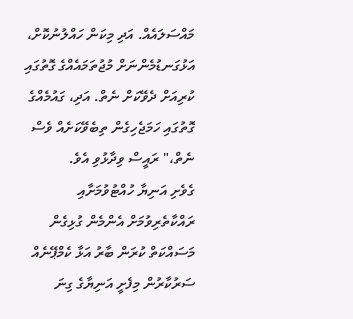މައްސަލައެއް. އަދި މިކަން ހައްލުނުކޮށް، އަޅުގަނޑުމެންނަށް މުޖުތަމައެއްގެ ގޮތުގައި ކުރިއަށް ދެވޭކަށް ނެތް. އަދި، ގައުމެއްގެ ގޮތުގައި ހަމަޖެހިގެން ތިބެވޭކަށެއް ވެސް ނެތް،" ރައީސް ވިދާޅުވި އެވެ.
ގެވެށި އަނިޔާ ހުއްޓުވުމަށާއި ރައްކާތެރިވުމަށް އެންމެން ގުޅިގެން މަސައްކަތް ކުރަން ބާރު އަޅާ ކެމްޕޭނެއް ސަރުކާރުން މިފެށީ އަނިޔާގެ ގިނަ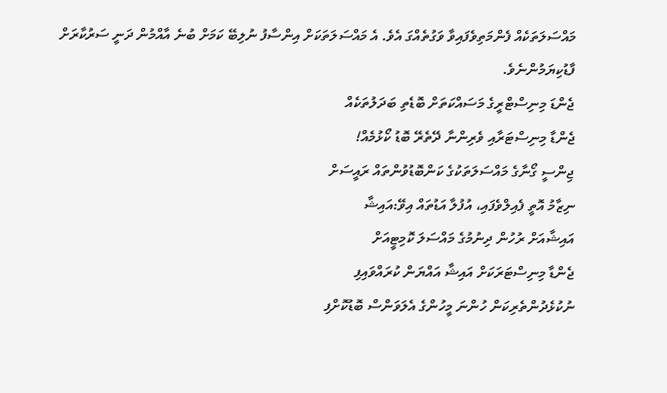މައްސަލަތަކެއް ފެންމަތިވެފައިވާ ވަގުތެއްގަ އެވެ. އެ މައްސަލަތަކަށް އިންސާފު ނުލިބޭ ކަމަށް ބުނެ އާއްމުން ދަނީ ސަރުކާރަށް ފާޑުކިޔަމުންނެވެ.
ޖެންޑަ މިނިސްޓްރީގެ މަސައްކަތަށް ބޮޑެތި ބަދަލުތަކެއް
ޖެންޑާ މިނިސްޓަރާއި ވެރިންނާ ދޭތެރޭ ބޮޑު ކޯޅުމެއް!
ޖިންސީ ގޯނާގެ މައްސަލަތަކުގެ ކަންބޮޑުވުންތައް ރައީސަށް
ނިޒާމު އޮތީ ފެއިލްވެފައި، އުފުލާ އަޑުތައް އިވޭ:އައިޝާ
އައިޝާއަށް ރުހުން ދިނުމުގެ މައްސަލަ ކޮމިޓީއަށް
ޖެންޑާ މިނިސްޓަރަކަށް އައިޝާ އައްޔަން ކުރައްވައިފި
ނުކުޅެދުންތެރިކަން ހުންނަ މީހުންގެ އެލަވަންސް ބޮޑުކޮށްފި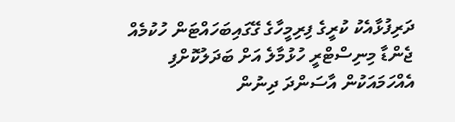ދަރިފުޅާއެކު ކުރީގެ ފިރިމީހާގެ ގޭގައިބަހައްޓަން ހުކުމެއް
ޖެންޑާ މިނިސްޓްރީ ހުޅުމާލެ އަށް ބަދަލުކޮށްފި
އެއްހަމައަކުން އާސަންދަ ދިނުން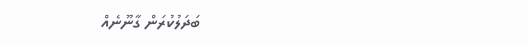ބަދަލުކުރަން ގާނޫނެއް